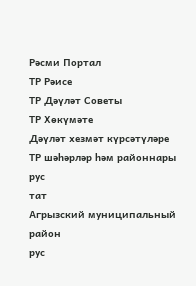Рәсми Портал
ТР Рәисе
ТР Дәүләт Советы
ТР Хөкүмәте
Дәүләт хезмәт күрсәтүләре
ТР шәһәрләр һәм районнары
рус
тат
Агрызский муниципальный район
рус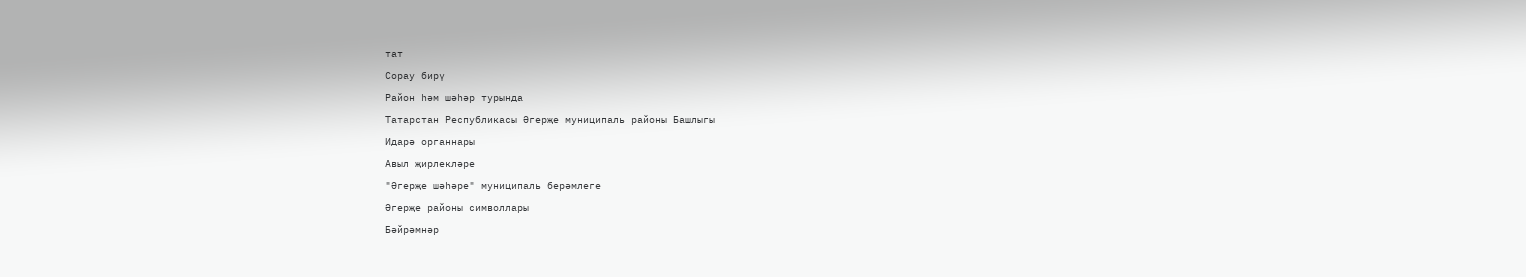тат
Сорау бирү
Район һәм шәһәр турында
Татарстан Республикасы Әгерҗе муниципаль районы Башлыгы
Идарә органнары
Авыл җирлекләре
"Әгерҗе шәһәре" муниципаль берәмлеге
Әгерҗе районы символлары
Бәйрәмнәр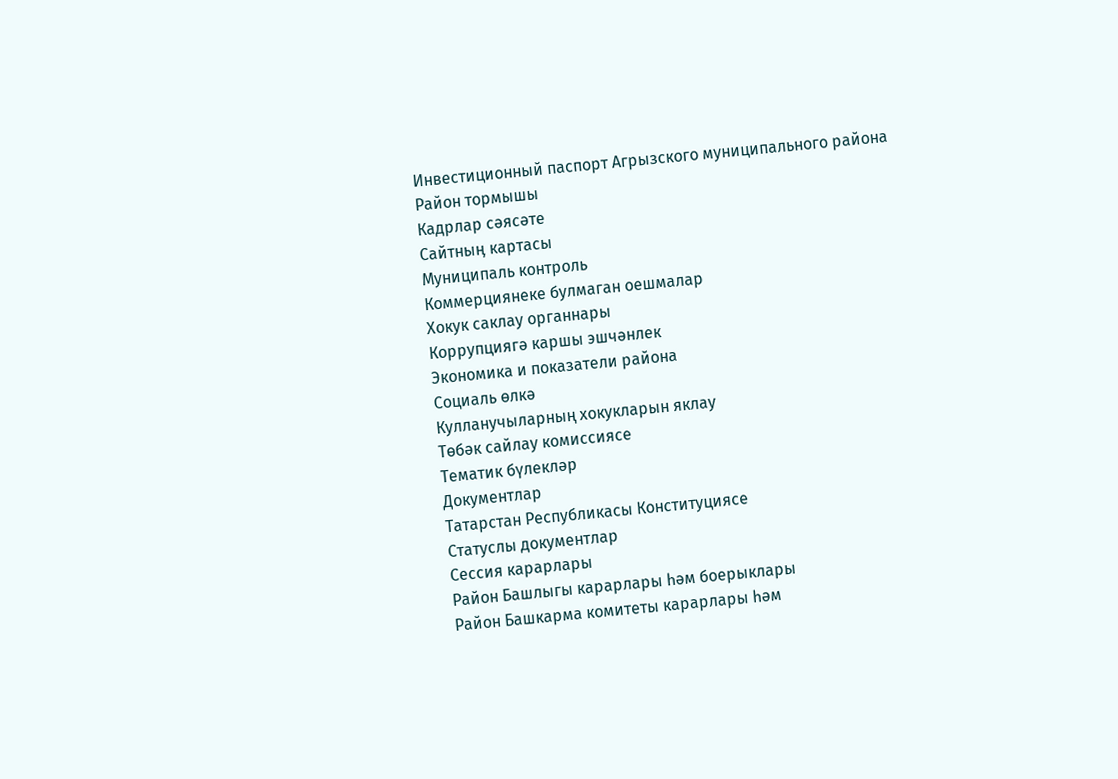Инвестиционный паспорт Агрызского муниципального района
Район тормышы
Кадрлар сәясәте
Сайтныӊ картасы
Муниципаль контроль
Коммерциянеке булмаган оешмалар
Хокук саклау органнары
Коррупциягә каршы эшчәнлек
Экономика и показатели района
Социаль өлкә
Кулланучыларның хокукларын яклау
Төбәк сайлау комиссиясе
Тематик бүлекләр
Документлар
Татарстан Республикасы Конституциясе
Статуслы документлар
Сессия карарлары
Район Башлыгы карарлары һәм боерыклары
Район Башкарма комитеты карарлары һәм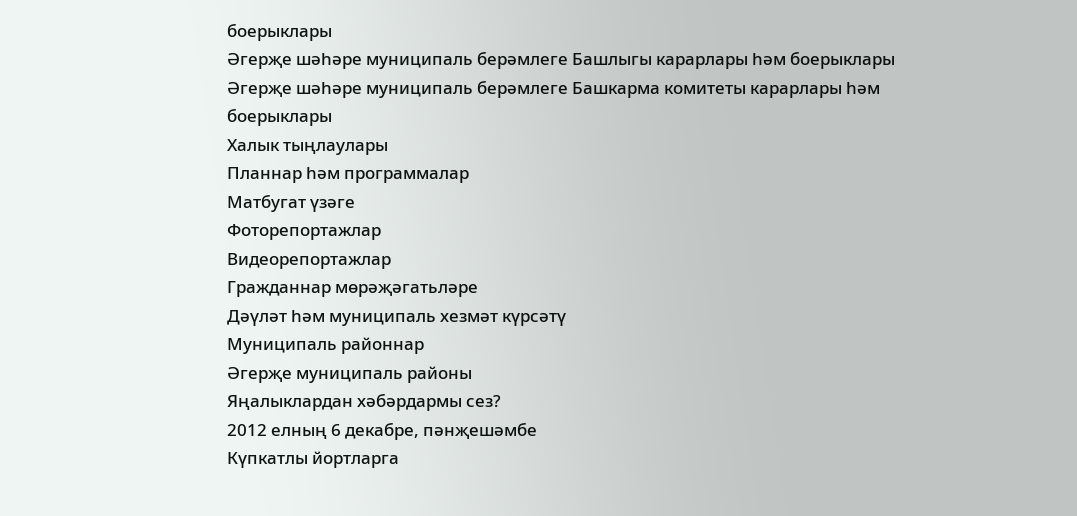боерыклары
Әгерҗе шәһәре муниципаль берәмлеге Башлыгы карарлары һәм боерыклары
Әгерҗе шәһәре муниципаль берәмлеге Башкарма комитеты карарлары һәм боерыклары
Халык тыңлаулары
Планнар һәм программалар
Матбугат үзәге
Фоторепортажлар
Видеорепортажлар
Гражданнар мөрәҗәгатьләре
Дәүләт һәм муниципаль хезмәт күрсәтү
Муниципаль районнар
Әгерҗе муниципаль районы
Яңалыклардан хәбәрдармы сез?
2012 елның 6 декабре, пәнҗешәмбе
Күпкатлы йортларга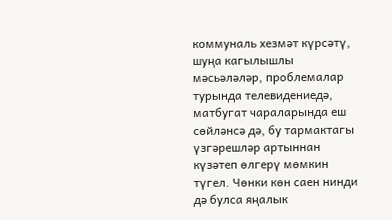коммуналь хезмәт күрсәтү, шуңа кагылышлы мәсьәләләр, проблемалар турында телевидениедә, матбугат чараларында еш сөйләнсә дә, бу тармактагы үзгәрешләр артыннан күзәтеп өлгерү мөмкин түгел. Чөнки көн саен нинди дә булса яңалык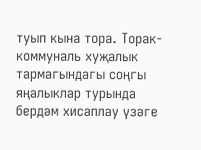туып кына тора. Торак-коммуналь хуҗалык тармагындагы соңгы яңалыклар турында бердәм хисаплау үзәге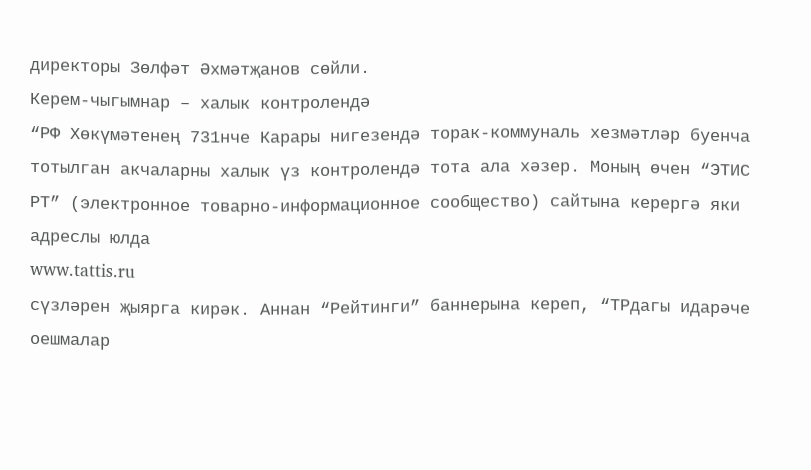директоры Зөлфәт Әхмәтҗанов сөйли.
Керем-чыгымнар – халык контролендә
“РФ Хөкүмәтенең 731нче Карары нигезендә торак-коммуналь хезмәтләр буенча тотылган акчаларны халык үз контролендә тота ала хәзер. Моның өчен “ЭТИС РТ” (электронное товарно-информационное сообщество) сайтына керергә яки адреслы юлда
www.tattis.ru
cүзләрен җыярга кирәк. Аннан “Рейтинги” баннерына кереп, “ТРдагы идарәче оешмалар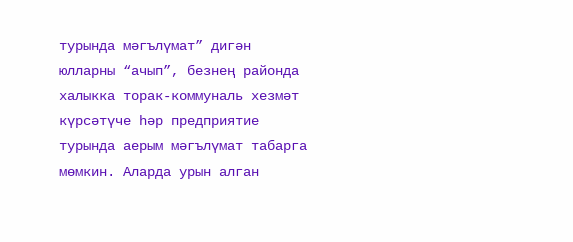турында мәгълүмат” дигән юлларны “ачып”, безнең районда халыкка торак-коммуналь хезмәт күрсәтүче һәр предприятие турында аерым мәгълүмат табарга мөмкин. Аларда урын алган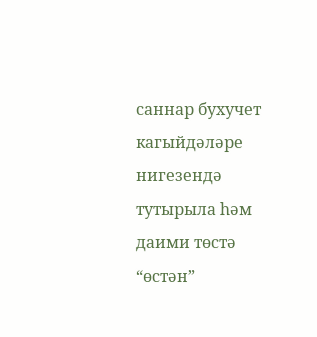саннар бухучет кагыйдәләре нигезендә тутырыла һәм даими төстә “өстән”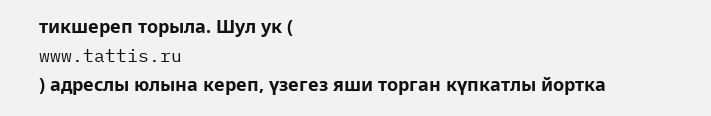тикшереп торыла. Шул ук (
www.tattis.ru
) адреслы юлына кереп, үзегез яши торган күпкатлы йортка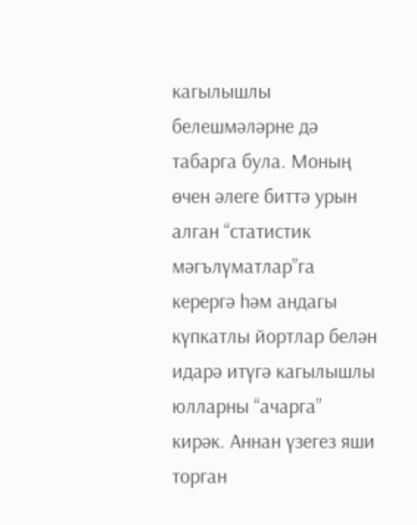кагылышлы белешмәләрне дә табарга була. Моның өчен әлеге биттә урын алган “статистик мәгълүматлар”га керергә һәм андагы күпкатлы йортлар белән идарә итүгә кагылышлы юлларны “ачарга” кирәк. Аннан үзегез яши торган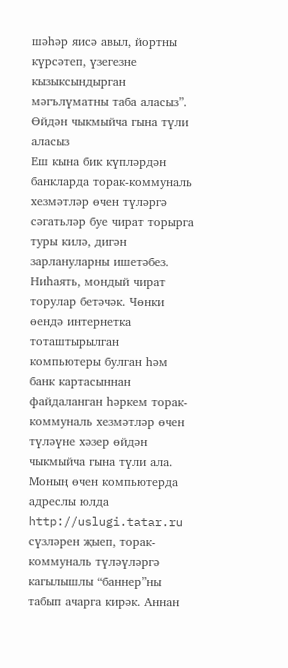шәһәр яисә авыл, йортны күрсәтеп, үзегезне кызыксындырган мәгълүматны таба аласыз”.
Өйдән чыкмыйча гына түли аласыз
Еш кына бик күпләрдән банкларда торак-коммуналь хезмәтләр өчен түләргә сәгатьләр буе чират торырга туры килә, дигән зарлануларны ишетәбез. Ниһаять, мондый чират торулар бетәчәк. Чөнки өендә интернетка тоташтырылган компьютеры булган һәм банк картасыннан файдаланган һәркем торак-коммуналь хезмәтләр өчен түләүне хәзер өйдән чыкмыйча гына түли ала. Моның өчен компьютерда адреслы юлда
http://uslugi.tatar.ru
сүзләрен җыеп, торак-коммуналь түләүләргә кагылышлы “баннер”ны табып ачарга кирәк. Аннан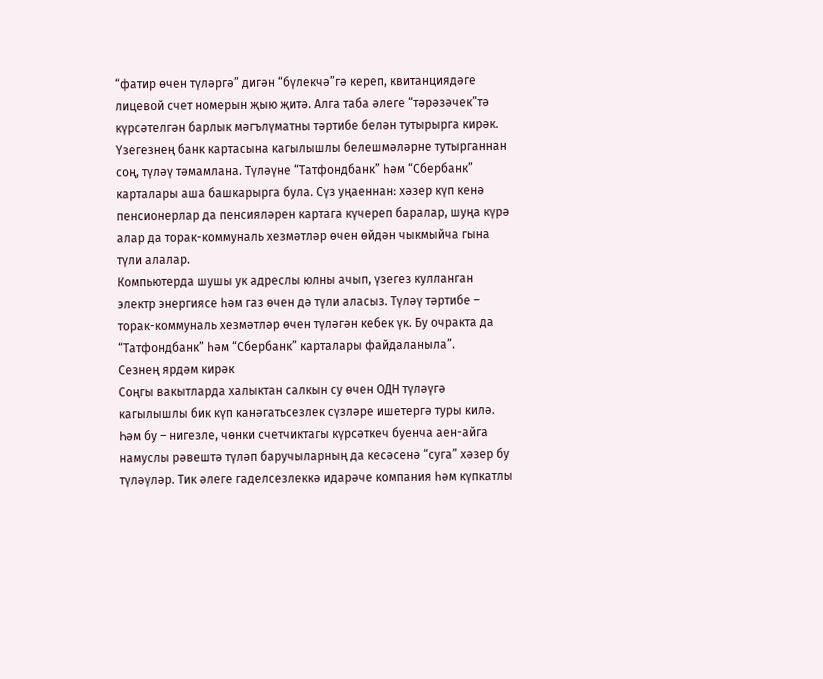“фатир өчен түләргә” дигән “бүлекчә”гә кереп, квитанциядәге лицевой счет номерын җыю җитә. Алга таба әлеге “тәрәзәчек”тә күрсәтелгән барлык мәгълүматны тәртибе белән тутырырга кирәк. Үзегезнең банк картасына кагылышлы белешмәләрне тутырганнан соң, түләү тәмамлана. Түләүне “Татфондбанк” һәм “Сбербанк” карталары аша башкарырга була. Сүз уңаеннан: хәзер күп кенә пенсионерлар да пенсияләрен картага күчереп баралар, шуңа күрә алар да торак-коммуналь хезмәтләр өчен өйдән чыкмыйча гына түли алалар.
Компьютерда шушы ук адреслы юлны ачып, үзегез кулланган электр энергиясе һәм газ өчен дә түли аласыз. Түләү тәртибе – торак-коммуналь хезмәтләр өчен түләгән кебек үк. Бу очракта да “Татфондбанк” һәм “Сбербанк” карталары файдаланыла”.
Сезнең ярдәм кирәк
Соңгы вакытларда халыктан салкын су өчен ОДН түләүгә кагылышлы бик күп канәгатьсезлек сүзләре ишетергә туры килә. Һәм бу – нигезле, чөнки счетчиктагы күрсәткеч буенча аен-айга намуслы рәвештә түләп баручыларның да кесәсенә “суга” хәзер бу түләүләр. Тик әлеге гаделсезлеккә идарәче компания һәм күпкатлы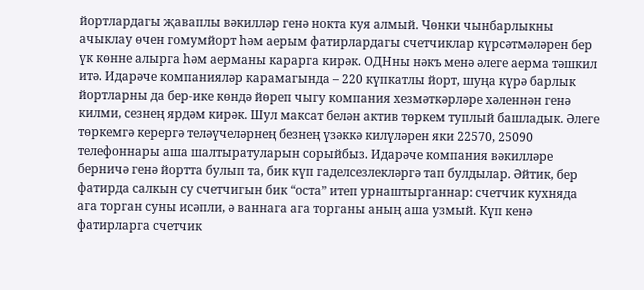йортлардагы җаваплы вәкилләр генә нокта куя алмый. Чөнки чынбарлыкны ачыклау өчен гомумйорт һәм аерым фатирлардагы счетчиклар күрсәтмәләрен бер үк көнне алырга һәм аерманы карарга кирәк. ОДНны нәкъ менә әлеге аерма тәшкил итә. Идарәче компанияләр карамагында – 220 күпкатлы йорт, шуңа күрә барлык йортларны да бер-ике көндә йөреп чыгу компания хезмәткәрләре хәленнән генә килми, сезнең ярдәм кирәк. Шул максат белән актив төркем туплый башладык. Әлеге төркемгә керергә теләүчеләрнең безнең үзәккә килүләрен яки 22570, 25090 телефоннары аша шалтыратуларын сорыйбыз. Идарәче компания вәкилләре берничә генә йортта булып та, бик күп гаделсезлекләргә тап булдылар. Әйтик, бер фатирда салкын су счетчигын бик “оста” итеп урнаштырганнар: счетчик кухняда ага торган суны исәпли, ә ваннага ага торганы аның аша узмый. Күп кенә фатирларга счетчик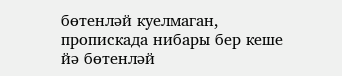бөтенләй куелмаган, пропискада нибары бер кеше йә бөтенләй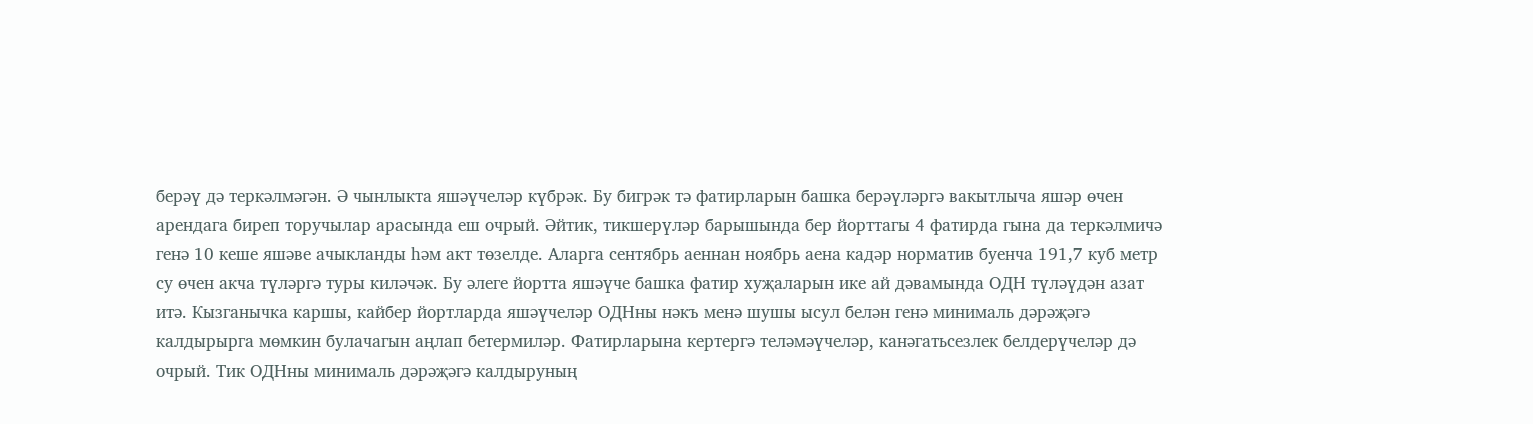берәү дә теркәлмәгән. Ә чынлыкта яшәүчеләр күбрәк. Бу бигрәк тә фатирларын башка берәүләргә вакытлыча яшәр өчен арендага биреп торучылар арасында еш очрый. Әйтик, тикшерүләр барышында бер йорттагы 4 фатирда гына да теркәлмичә генә 10 кеше яшәве ачыкланды һәм акт төзелде. Аларга сентябрь аеннан ноябрь аена кадәр норматив буенча 191,7 куб метр су өчен акча түләргә туры киләчәк. Бу әлеге йортта яшәүче башка фатир хуҗаларын ике ай дәвамында ОДН түләүдән азат итә. Кызганычка каршы, кайбер йортларда яшәүчеләр ОДНны нәкъ менә шушы ысул белән генә минималь дәрәҗәгә калдырырга мөмкин булачагын аңлап бетермиләр. Фатирларына кертергә теләмәүчеләр, канәгатьсезлек белдерүчеләр дә очрый. Тик ОДНны минималь дәрәҗәгә калдыруның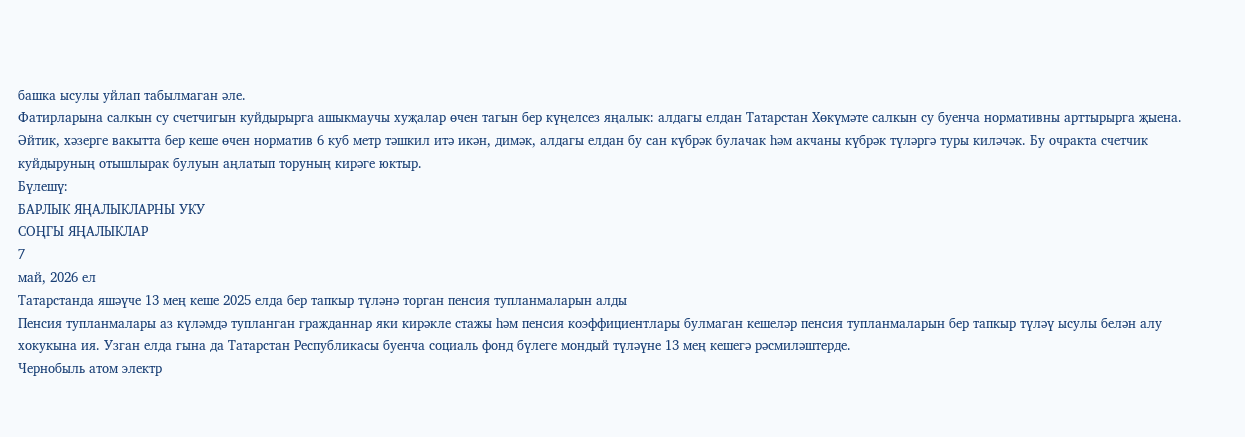башка ысулы уйлап табылмаган әле.
Фатирларына салкын су счетчигын куйдырырга ашыкмаучы хуҗалар өчен тагын бер күңелсез яңалык: алдагы елдан Татарстан Хөкүмәте салкын су буенча нормативны арттырырга җыена. Әйтик, хәзерге вакытта бер кеше өчен норматив 6 куб метр тәшкил итә икән, димәк, алдагы елдан бу сан күбрәк булачак һәм акчаны күбрәк түләргә туры киләчәк. Бу очракта счетчик куйдыруның отышлырак булуын аңлатып торуның кирәге юктыр.
Бүлешү:
БАРЛЫК ЯҢАЛЫКЛАРНЫ УКУ
СОҢГЫ ЯҢАЛЫКЛАР
7
май, 2026 ел
Татарстанда яшәүче 13 мең кеше 2025 елда бер тапкыр түләнә торган пенсия тупланмаларын алды
Пенсия тупланмалары аз күләмдә тупланган гражданнар яки кирәкле стажы һәм пенсия коэффициентлары булмаган кешеләр пенсия тупланмаларын бер тапкыр түләү ысулы белән алу хокукына ия. Узган елда гына да Татарстан Республикасы буенча социаль фонд бүлеге мондый түләүне 13 мең кешегә рәсмиләштерде.
Чернобыль атом электр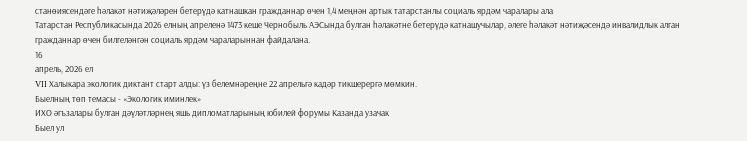станөиясендәге һәлакәт нәтиҗәләрен бетерүдә катнашкан гражданнар өчен 1,4 меңнән артык татарстанлы социаль ярдәм чаралары ала
Татарстан Республикасында 2026 елның апреленә 1473 кеше Чернобыль АЭСында булган һәлакәтне бетерүдә катнашучылар, әлеге һәлакәт нәтиҗәсендә инвалидлык алган гражданнар өчен билгеләнгән социаль ярдәм чараларыннан файдалана.
16
апрель, 2026 ел
VII Халыкара экологик диктант старт алды: үз белемнәреңне 22 апрельгә кадәр тикшерергә мөмкин.
Быелның төп темасы - «Экологик иминлек»
ИХО әгъзалары булган дәүләтләрнең яшь дипломатларының юбилей форумы Казанда узачак
Быел ул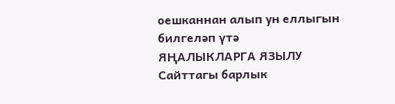оешканнан алып ун еллыгын билгеләп үтә
ЯҢАЛЫКЛАРГА ЯЗЫЛУ
Сайттагы барлык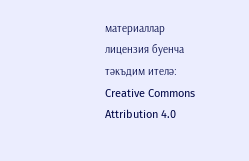материаллар лицензия буенча тәкъдим ителә:
Creative Commons Attribution 4.0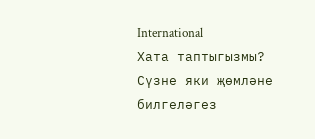International
Хата таптыгызмы?
Сүзне яки җөмләне билгеләгез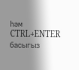һәм CTRL+ENTER басыгыз